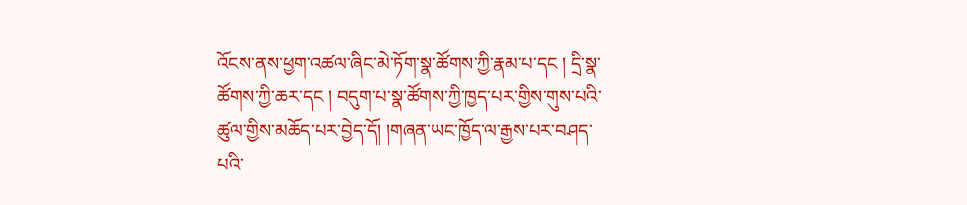འོངས་ནས་ཕྱག་འཚལ་ཞིང་མེ་ཏོག་སྣ་ཚོགས་ཀྱི་རྣམ་པ་དང ། དྲི་སྣ་ཚོགས་ཀྱི་ཆར་དང ། བདུག་པ་སྣ་ཚོགས་ཀྱི་ཁྱད་པར་གྱིས་གུས་པའི་ཚུལ་གྱིས་མཆོད་པར་བྱེད་དོ། །གཞན་ཡང་ཁྱོད་ལ་རྒྱས་པར་བཤད་པའི་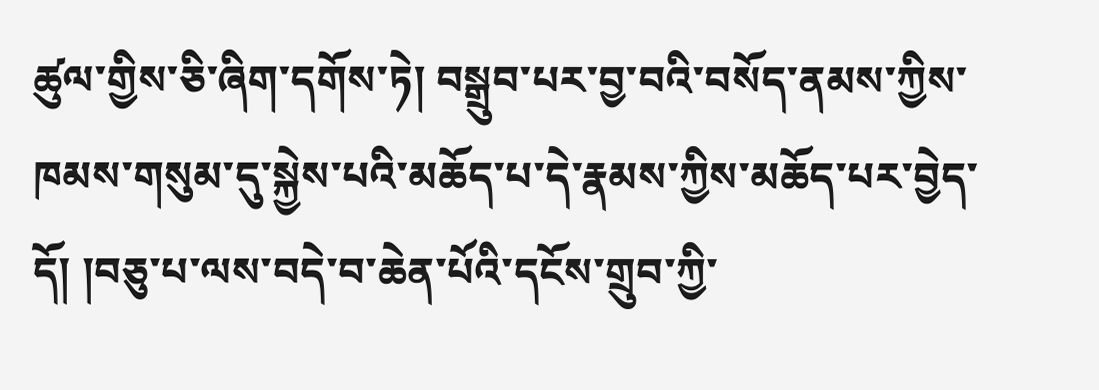ཚུལ་གྱིས་ཅི་ཞིག་དགོས་ཏེ། བསྒྲུབ་པར་བྱ་བའི་བསོད་ནམས་ཀྱིས་ཁམས་གསུམ་དུ་སྐྱེས་པའི་མཆོད་པ་དེ་རྣམས་ཀྱིས་མཆོད་པར་བྱེད་དོ། །བཅུ་པ་ལས་བདེ་བ་ཆེན་པོའི་དངོས་གྲུབ་ཀྱི་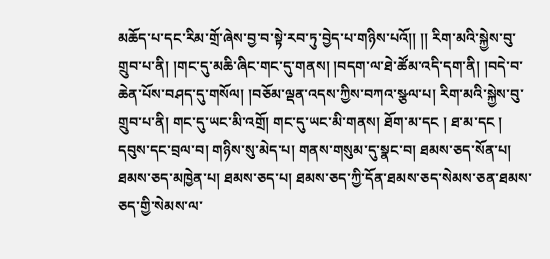མཆོད་པ་དང་རིམ་གྲོ་ཞེས་བྱ་བ་སྟེ་རབ་ཏུ་བྱེད་པ་གཉིས་པའོ།། །། རིག་མའི་སྐྱེས་བུ་གྲུབ་པ་ནི། །གང་དུ་མཆི་ཞིང་གང་དུ་གནས། །བདག་ལ་ཐེ་ཚོམ་འདི་དག་ནི། །བདེ་བ་ཆེན་པོས་བཤད་དུ་གསོལ། །བཅོམ་ལྡན་འདས་ཀྱིས་བཀའ་སྩལ་པ། རིག་མའི་སྐྱེས་བུ་གྲུབ་པ་ནི། གང་དུ་ཡང་མི་འགྲོ། གང་དུ་ཡང་མི་གནས། ཐོག་མ་དང ། ཐ་མ་དང ། དབུས་དང་བྲལ་བ། གཉིས་སུ་མེད་པ། གནས་གསུམ་དུ་སྣང་བ། ཐམས་ཅད་སོན་པ། ཐམས་ཅད་མཁྱེན་པ། ཐམས་ཅད་པ། ཐམས་ཅད་ཀྱི་དོན་ཐམས་ཅད་སེམས་ཅན་ཐམས་ཅད་གྱི་སེམས་ལ་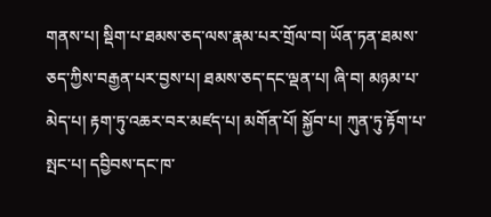གནས་པ། སྡིག་པ་ཐམས་ཅད་ལས་རྣམ་པར་གྲོལ་བ། ཡོན་ཏན་ཐམས་ཅད་ཀྱིས་བརྒྱན་པར་བྱས་པ། ཐམས་ཅད་དང་ལྡན་པ། ཞི་བ། མཉམ་པ་མེད་པ། རྟག་ཏུ་འཆར་བར་མཛད་པ། མགོན་པོ། སྐྱོབ་པ། ཀུན་ཏུ་རྟོག་པ་སྤང་པ། དབྱིབས་དང་ཁ་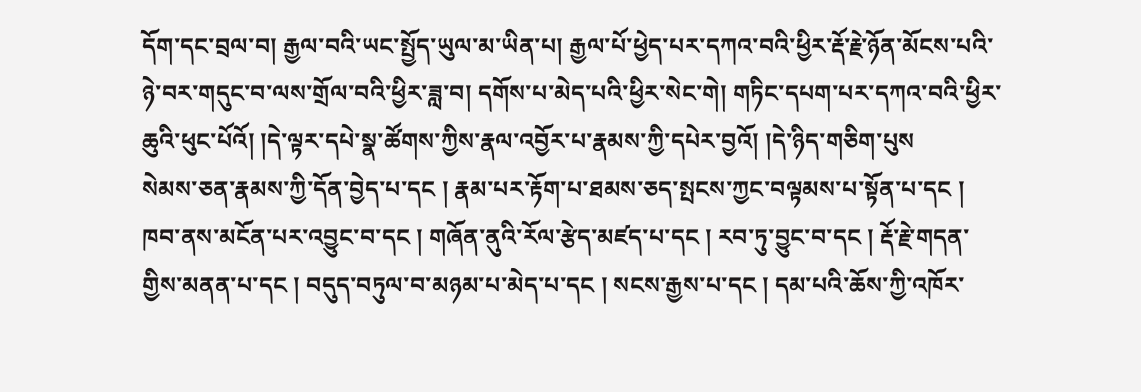དོག་དང་བྲལ་བ། རྒྱལ་བའི་ཡང་སྤྱོད་ཡུལ་མ་ཡིན་པ། རྒྱལ་པོ་ཕྱེད་པར་དཀའ་བའི་ཕྱིར་རྡོ་རྗེ་ཉོན་མོངས་པའི་ཉེ་བར་གདུང་བ་ལས་གྲོལ་བའི་ཕྱིར་ཟླ་བ། དགོས་པ་མེད་པའི་ཕྱིར་སེང་གེ། གཏིང་དཔག་པར་དཀའ་བའི་ཕྱིར་ཆུའི་ཕུང་པོའོ། །དེ་ལྟར་དཔེ་སྣ་ཚོགས་ཀྱིས་རྣལ་འབྱོར་པ་རྣམས་ཀྱི་དཔེར་བྱའོ། །དེ་ཉིད་གཅིག་པུས
སེམས་ཅན་རྣམས་ཀྱི་དོན་བྱེད་པ་དང ། རྣམ་པར་རྟོག་པ་ཐམས་ཅད་སྤངས་ཀྱང་བལྟམས་པ་སྟོན་པ་དང ། ཁབ་ནས་མངོན་པར་འབྱུང་བ་དང ། གཞོན་ནུའི་རོལ་རྩེད་མཛད་པ་དང ། རབ་ཏུ་བྱུང་བ་དང ། རྡོ་རྗེ་གདན་གྱིས་མནན་པ་དང ། བདུད་བཏུལ་བ་མཉམ་པ་མེད་པ་དང ། སངས་རྒྱས་པ་དང ། དམ་པའི་ཆོས་ཀྱི་འཁོར་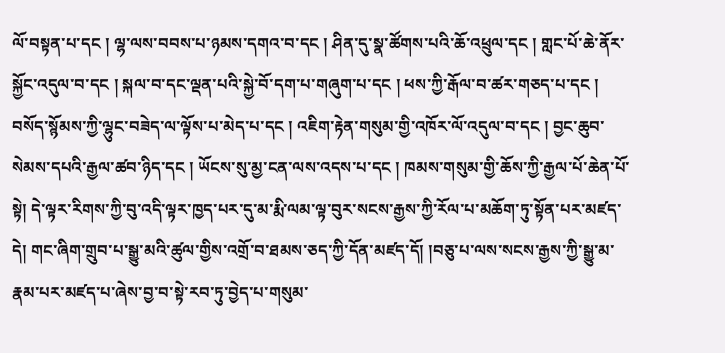ལོ་བསྟན་པ་དང ། ལྷ་ལས་བབས་པ་ཉམས་དགའ་བ་དང ། ཤིན་དུ་སྣ་ཚོགས་པའི་ཆོ་འཕྲུལ་དང ། གླང་པོ་ཆེ་ནོར་སྐྱོང་འདུལ་བ་དང ། སྐལ་བ་དང་ལྡན་པའི་སྐྱེ་བོ་དག་པ་གཞུག་པ་དང ། ཕས་ཀྱི་རྒོལ་བ་ཚར་གཅད་པ་དང ། བསོད་སྙོམས་ཀྱི་ལྷུང་བཟེད་ལ་ལྟོས་པ་མེད་པ་དང ། འཇིག་རྟེན་གསུམ་གྱི་འཁོར་ལོ་འདུལ་བ་དང ། བྱང་ཆུབ་སེམས་དཔའི་རྒྱལ་ཚབ་ཉིད་དང ། ཡོངས་སུ་མྱ་ངན་ལས་འདས་པ་དང ། ཁམས་གསུམ་གྱི་ཆོས་ཀྱི་རྒྱལ་པོ་ཆེན་པོ་སྟེ། དེ་ལྟར་རིགས་ཀྱི་བུ་འདི་ལྟར་ཁྱད་པར་དུ་མ་རྨི་ལམ་ལྟ་བུར་སངས་རྒྱས་ཀྱི་རོལ་པ་མཆོག་ཏུ་སྟོན་པར་མཛད་དེ། གང་ཞིག་གྲུབ་པ་སྒྱུ་མའི་ཚུལ་གྱིས་འགྲོ་བ་ཐམས་ཅད་ཀྱི་དོན་མཛད་དོ། །བཅུ་པ་ལས་སངས་རྒྱས་ཀྱི་སྒྱུ་མ་རྣམ་པར་མཛད་པ་ཞེས་བྱ་བ་སྟེ་རབ་ཏུ་བྱེད་པ་གསུམ་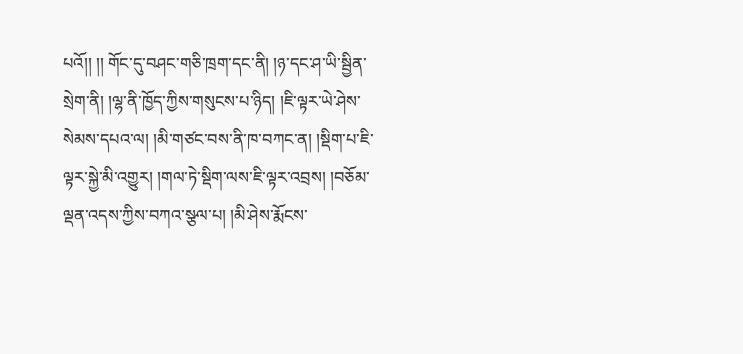པའོ།། །། གོང་དུ་བཤང་གཅི་ཁྲག་དང་ནི། །ཉ་དང་ཤ་ཡི་སྦྱིན་སྲེག་ནི། །ལྷ་ནི་ཁྱོད་ཀྱིས་གསུངས་པ་ཉིད། །ཇི་ལྟར་ཡེ་ཤེས་སེམས་དཔའ་ལ། །མི་གཙང་བས་ནི་ཁ་བཀང་ན། །སྡིག་པ་ཇི་ལྟར་སྐྱེ་མི་འགྱུར། །གལ་ཏེ་སྡིག་ལས་ཇི་ལྟར་འབྲས། །བཅོམ་ལྡན་འདས་ཀྱིས་བཀའ་སྩལ་པ། །མི་ཤེས་རྨོངས་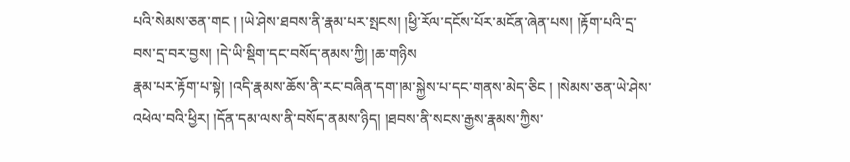པའི་སེམས་ཅན་གང ། །ཡེ་ཤེས་ཐབས་ནི་རྣམ་པར་སྤངས། །ཕྱི་རོལ་དངོས་པོར་མངོན་ཞེན་པས། །རྟོག་པའི་དྲ་བས་དྲ་བར་བྱས། །དེ་ཡི་སྡིག་དང་བསོད་ནམས་ཀྱི། །ཆ་གཉིས
རྣམ་པར་རྟོག་པ་སྟེ། །འདི་རྣམས་ཆོས་ནི་རང་བཞིན་དག་།མ་སྐྱེས་པ་དང་གནས་མེད་ཅིང ། །སེམས་ཅན་ཡེ་ཤེས་འཕེལ་བའི་ཕྱིར། །དོན་དམ་ལས་ནི་བསོད་ནམས་ཉིད། །ཐབས་ནི་སངས་རྒྱས་རྣམས་ཀྱིས་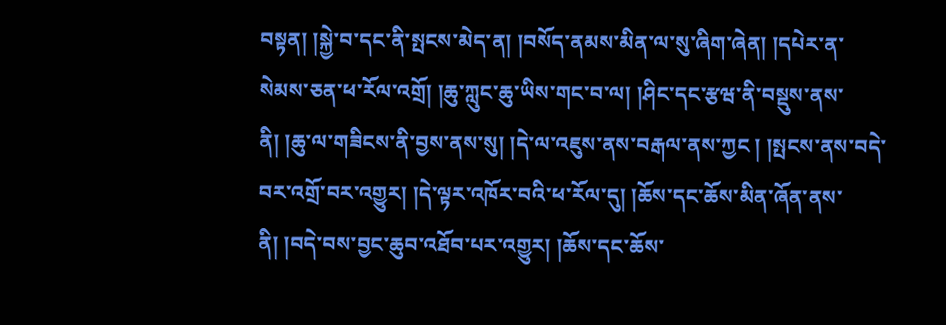བསྟན། །སྐྱེ་བ་དང་ནི་སྤངས་མེད་ན། །བསོད་ནམས་མིན་ལ་སུ་ཞིག་ཞེན། །དཔེར་ན་སེམས་ཅན་ཕ་རོལ་འགྲོ། །ཆུ་ཀླུང་ཆུ་ཡིས་གང་བ་ལ། །ཤིང་དང་རྩཝ་ནི་བསྡུས་ནས་ནི། །ཆུ་ལ་གཟིངས་ནི་བྱས་ནས་སུ། །དེ་ལ་འཇུས་ནས་བརྒལ་ནས་ཀྱང ། །སྤངས་ནས་བདེ་བར་འགྲོ་བར་འགྱུར། །དེ་ལྟར་འཁོར་བའི་ཕ་རོལ་དུ། །ཆོས་དང་ཆོས་མིན་ཞོན་ནས་ནི། །བདེ་བས་བྱང་ཆུབ་འཐོབ་པར་འགྱུར། །ཆོས་དང་ཆོས་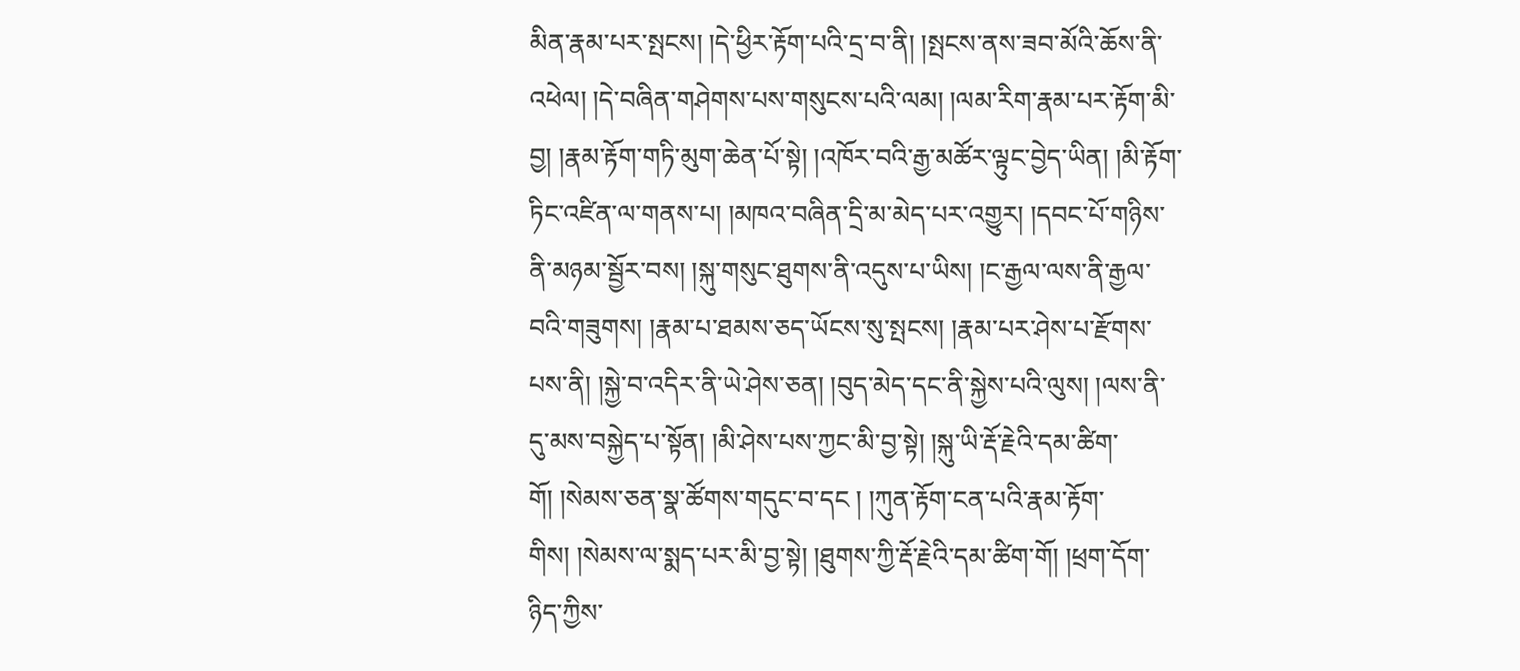མིན་རྣམ་པར་སྤངས། །དེ་ཕྱིར་རྟོག་པའི་དྲ་བ་ནི། །སྤངས་ནས་ཟབ་མོའི་ཆོས་ནི་འཕེལ། །དེ་བཞིན་གཤེགས་པས་གསུངས་པའི་ལམ། །ལམ་རིག་རྣམ་པར་རྟོག་མི་བྱ། །རྣམ་རྟོག་གཏི་མུག་ཆེན་པོ་སྟེ། །འཁོར་བའི་རྒྱ་མཚོར་ལྟུང་བྱེད་ཡིན། །མི་རྟོག་ཏིང་འཛིན་ལ་གནས་པ། །མཁའ་བཞིན་དྲི་མ་མེད་པར་འགྱུར། །དབང་པོ་གཉིས་ནི་མཉམ་སྦྱོར་བས། །སྐུ་གསུང་ཐུགས་ནི་འདུས་པ་ཡིས། །ང་རྒྱལ་ལས་ནི་རྒྱལ་བའི་གཟུགས། །རྣམ་པ་ཐམས་ཅད་ཡོངས་སུ་སྤངས། །རྣམ་པར་ཤེས་པ་རྫོགས་པས་ནི། །སྐྱེ་བ་འདིར་ནི་ཡེ་ཤེས་ཅན། །བུད་མེད་དང་ནི་སྐྱེས་པའི་ལུས། །ལས་ནི་དུ་མས་བསྐྱེད་པ་སྟོན། །མི་ཤེས་པས་ཀྱང་མི་བྱ་སྟེ། །སྐུ་ཡི་རྡོ་རྗེའི་དམ་ཚིག་གོ། །སེམས་ཅན་སྣ་ཚོགས་གདུང་བ་དང ། །ཀུན་རྟོག་ངན་པའི་རྣམ་རྟོག་གིས། །སེམས་ལ་སྨད་པར་མི་བྱ་སྟེ། །ཐུགས་ཀྱི་རྡོ་རྗེའི་དམ་ཚིག་གོ། །ཕྲག་དོག་ཉིད་ཀྱིས་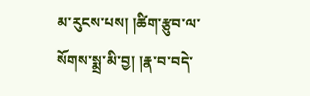མ་རུངས་པས། །ཚིག་རྩུབ་ལ་སོགས་སྨྲ་མི་བྱ། །རྣ་བ་བདེ་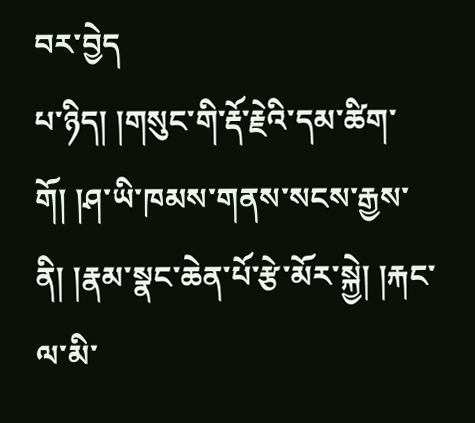བར་བྱེད
པ་ཉིད། །གསུང་གི་རྡོ་རྗེའི་དམ་ཚིག་གོ། །ཤ་ཡི་ཁམས་གནས་སངས་རྒྱས་ནི། །རྣམ་སྣང་ཆེན་པོ་རྩེ་མོར་སྐྱེ། །རྐང་ལ་མི་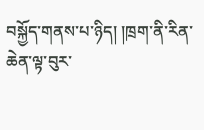བསྐྱོད་གནས་པ་ཉིད། །ཁྲག་ནི་རིན་ཆེན་ལྟ་བུར་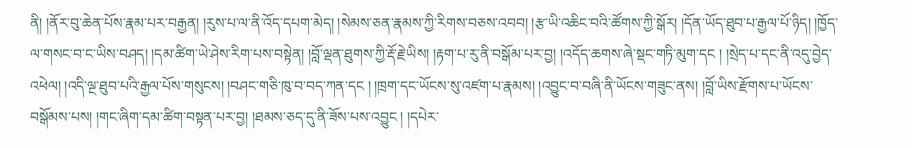ནི། །ནོར་བུ་ཆེན་པོས་རྣམ་པར་བརྒྱན། །རུས་པ་ལ་ནི་འོད་དཔག་མེད། །སེམས་ཅན་རྣམས་ཀྱི་རིགས་བཅས་འབབ། །རྩ་ཡི་འཆིང་བའི་ཚོགས་ཀྱི་སྒོར། །དོན་ཡོད་ཐུབ་པ་རྒྱལ་པོ་ཉིད། །ཁྱོད་ལ་གསང་བ་ང་ཡིས་བཤད། །དམ་ཚིག་ཡེ་ཤེས་རིག་པས་བསྟེན། །བློ་ལྡན་ཐུགས་ཀྱི་རྡོ་རྗེ་ཡིས། །རྟག་པ་རུ་ནི་བསྒོམ་པར་བྱ། །འདོད་ཆགས་ཞེ་སྡང་གཏི་མུག་དང ། །སྲེད་པ་དང་ནི་འདུ་བྱེད་འཕེལ། །འདི་ལྔ་ཐུབ་པའི་རྒྱལ་པོས་གསུངས། །བཤང་གཅི་ཁུ་བ་བད་ཀན་དང ། །ཁྲག་དང་ཡོངས་སུ་འཛག་པ་རྣམས། །འབྱུང་བ་བཞི་ནི་ཡོངས་གཟུང་ནས། །བློ་ཡིས་རྫོགས་པ་ཡོངས་བསྒོམས་པས། །གང་ཞིག་དམ་ཚིག་བསྟན་པར་བྱ། །ཐམས་ཅད་དུ་ནི་ཟོས་པས་འབྱུང ། །དཔེར་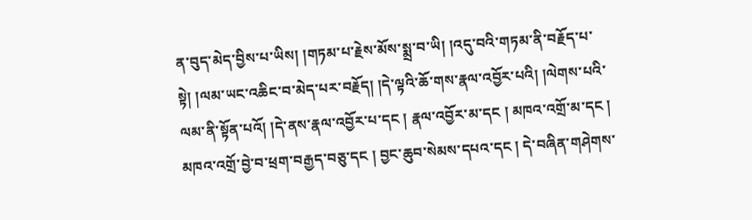ན་བུད་མེད་བྱིས་པ་ཡིས། །གཏམ་པ་རྗེས་མོས་སྨྲ་བ་ཡི། །འདུ་བའི་གཏམ་ནི་བརྗོད་པ་སྟེ། །ལམ་ཡང་འཆིང་བ་མེད་པར་བརྗོད། །དེ་ལྟའི་ཆོ་གས་རྣལ་འབྱོར་པའི། །ལེགས་པའི་ལམ་ནི་སྟོན་པའོ། །དེ་ནས་རྣལ་འབྱོར་པ་དང ། རྣལ་འབྱོར་མ་དང ། མཁའ་འགྲོ་མ་དང ། མཁའ་འགྲོ་བྱེ་བ་ཕྲག་བརྒྱད་བཅུ་དང ། བྱང་ཆུབ་སེམས་དཔའ་དང ། དེ་བཞིན་གཤེགས་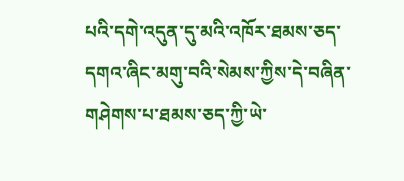པའི་དགེ་འདུན་དུ་མའི་འཁོར་ཐམས་ཅད་དགའ་ཞིང་མགུ་བའི་སེམས་ཀྱིས་དེ་བཞིན་གཤེགས་པ་ཐམས་ཅད་ཀྱི་ཡེ་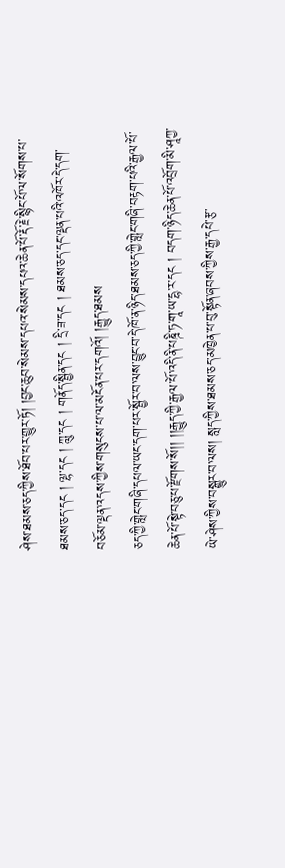ཤེས་ཐམས་ཅད་ཀྱིས་ཐོབ་པར་གྱུར་ཏོ། །བྱང་ཆུབ་སེམས་དཔའ་སེམས་དཔའ་ཆེན་པོ་རྡོ་རྗེ་སྙིང་པོ་ལ་སོགས་པ་ཐམས་ཅད་དང ། ལྷ་དང ། ཀླུ་དང ། གནོད་སྦྱིན་དང ། དྲི་ཟ་དང ། ཐམས་ཅད་དང་ལྡན་པའི་འཁོར་དེ་དག་བཅོམ་ལྡན་འདས་ཀྱིས་གསུངས་པ་ལ་མངོན་པར་དགའོ། །རྒྱུད་ཐམས
ཅད་ཀྱི་གླེང་གཞི་དཔལ་ཡང་དག་པར་སྦྱོར་བ་ལས་བྱུང་བ་དེ་ཁོ་ན་ཉིད་ཐམས་ཅད་ཀྱི་གླེང་གཞི་བརྟག་པའི་རྒྱལ་པོ་ཆེན་པོ་སྟེ་བཅུ་པ་རྫོགས་སོ།། །།རྒྱུད་ཀྱི་རྒྱལ་པོ་འདི་ནི་པཎྜི་ཏ་གཱ་ཡ་དྷ་ར་དང ། བདག་ཉིད་ཆེན་པོ་འབྲོག་མི་ཤཱཀྱ་ཡེ་ཤེས་ཀྱིས་བསྒྱུར་བ་ལས། སླད་ཀྱིས་ཐམས་ཅད་མཁྱེན་པ་བུ་སྟོན་ཞབས་ཀྱིས་རྒྱ་དཔེ་རྩ་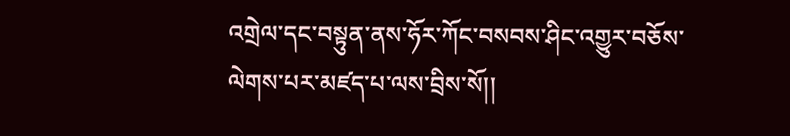འགྲེལ་དང་བསྟུན་ནས་ཧོར་ཀོང་བསབས་ཤིང་འགྱུར་བཅོས་ལེགས་པར་མཛད་པ་ལས་བྲིས་སོ།།